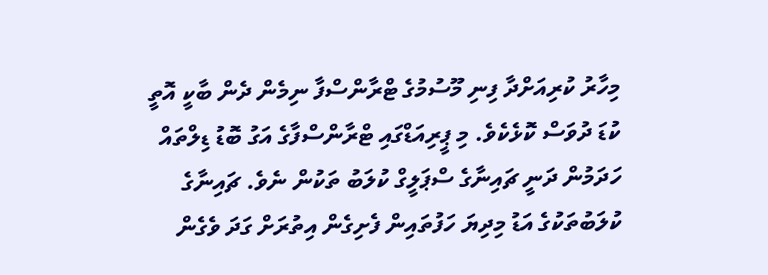މިހާރު ކުރިއަށްދާ ފިނި މޫސުމުގެ ޓްރާންސްފާ ނިމެން ދެން ބާކީ އޮތީ ކުޑަ ދުވަސް ކޮޅެކެވެ. މި ޕީރިއަޑްގައި ޓްރާންސްފާގެ އަގު ބޮޑު ޑިލްތައް ހަދަމުން ދަނީ ޗައިނާގެ ސްޕަލީގް ކުލަބު ތަކުން ނެވެ. ޗައިނާގެ ކުލަބުތަކުގެ އަޑު މިދިޔަ ހަފުތައިން ފެށިގެން އިތުރަށް ގަދަ ވެގެން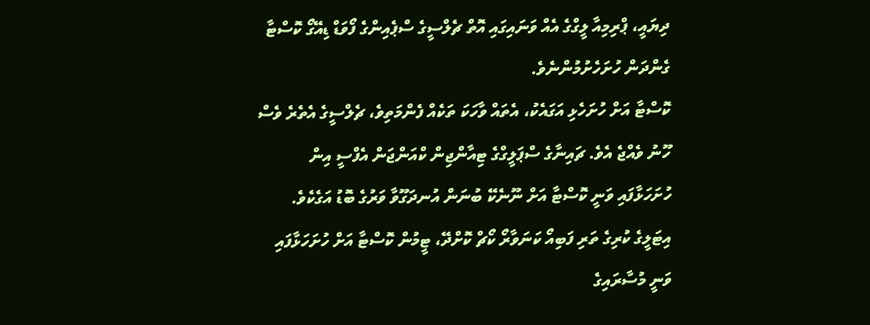ދިޔައީ، ޕްރިމިއާ ލީގްގެ އެއް ވަނައިގައި އޮތް ޗެލްސީގެ ސްޕެއިންގެ ފޯވަޑް ޑިއޭގޯ ކޮސްޓާ ގެންދަން ހުށަހެށުމުންނެވެ.
ކޮސްޓާ އަށް ހުށަހެޅި އަގައެކު، އެތައް ވާހަކަ ތަކެއް ފެންމަތިވެ، ޗެލްސީގެ އެތެރެ ވެސް ހޫނު ވެއްޖެ އެވެ. ޗައިނާގެ ސްޕަލީގްގެ ޓިއާންޖިން ކްއަންޖަން އެފްސީ އިން ހުށަހަޅާފައި ވަނީ ކޮސްޓާ އަށް ނޫނެކޭ ބުނަން އުނދަގޫވާ ވަރުގެ ބޮޑު އަގެކެވެ. އިޓަލީގެ ކުރިގެ ތަރި ފަބިއޯ ކަނަވާރޯ ކޯޗް ކޮށްދޭ، ޓީމުން ކޮސްޓާ އަށް ހުށަހަޅާފައި ވަނީ މުސާރައިގެ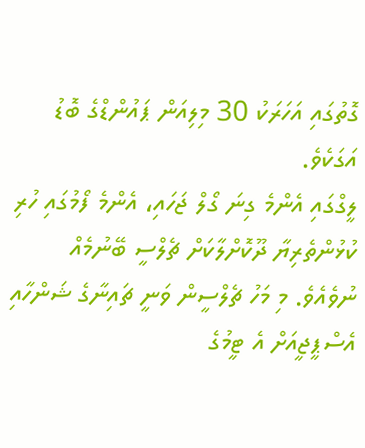ގޮތުގައި އަހަރަކު 30 މިލިއަން ޕައުންޑްގެ ބޮޑު އަގަކެވެ.
ލީގްގައި އެންމެ ގިނަ ގޯލް ޖަހައި، އެންމެ ފޯމުގައި ހުރި ކުޅުންތެރިޔާ ދޫކޮށްލާކަށް ޗެލްސީ ބޭނުމެއް ނުވެއެވެ. މި މަހު ޗެލްސީން ވަނީ ޗައިނާގެ ޝަންހާއި އެސްޕީޖީއަށް އެ ޓީމުގެ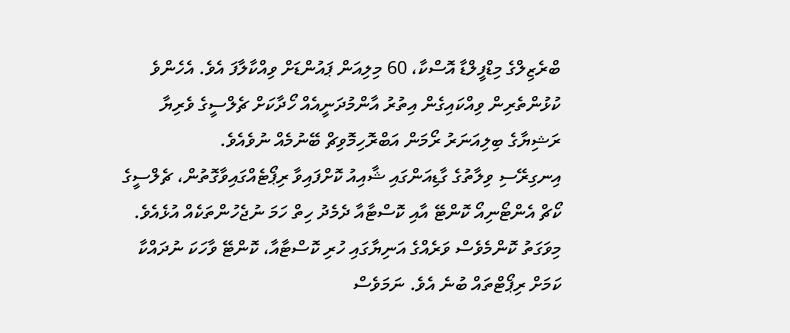ބްރެޒިލްގެ މިޑްފީލްޑާ އޮސްކާ، 60 މިލިއަން ޕައުންޑަށް ވިއްކާލާފަ އެވެ. އެހެންވެ ކުޅުންތެރިން ވިއްކައިގެން އިތުރު އާންމުދަނީއެއް ހޯދާކަށް ޗެލްސީގެ ވެރިޔާ ރަޝިޔާގެ ބިލިއަނަރު ރޯމަން އަބްރޮހިމޮވިޗް ބޭނުމެއް ނުވެއެވެ.
އިނގިރޭސި ވިލާތުގެ ގާޑިއަންގައި ޝާއިއު ކޮށްފައިވާ ރިޕޯޓެއްގައިވާގޮތުން، ޗެލްސީގެ ކޯޗް އެންޓޯނިއޯ ކޮންޓޭ އާއި ކޮސްޓާއާ ދެމެދު ހިތް ހަމަ ނުޖެހުންތަކެއް އުޅެއެވެ. މިވަގަތު ކޮންމެވެސް ވަރެއްގެ އަނިޔާގައި ހުރި ކޮސްޓާއާ، ކޮންޓޭ ވާހަކަ ނުދައްކާ ކަމަށް ރިޕޯޓްތައް ބުނެ އެވެ. ނަމަވެސް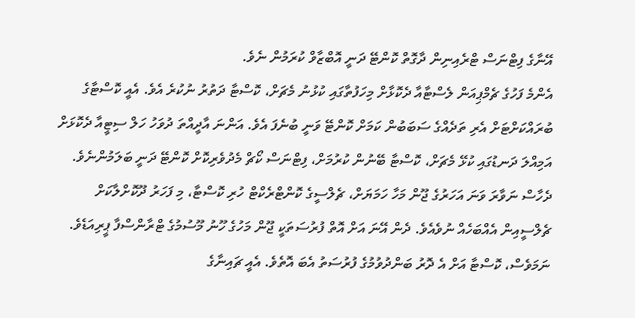އޭނާގެ ފިޓްނަސް ޓްރެއިނިން ދާގޮތް ކޮންޓޭ ދަނީ އޮބްޒާވް ކުރަމުން ނެވެ.
އެންމެ ފަހުގެ ޗެމްޕިއަން ލެސްޓާއާ ދެކޮޅާށް މިހަފުތާގައި ކުޅުނު މެޗަށް، ކޮސްޓާ ދަތުރު ނުކުރެ އެވެ. އެއީ ކޮސްޓާގެ ބުރައްކަށްޓަށް އެރި ތަދެއްގެ ސަބަބުން ކަމަށް ކޮންޓޭ ވަނީ ބުނެފަ އެވެ. އަންނަ އާދީއްތަ ދުވަހު ހަލް ސިޓީއާ ދެކޮޅަށް އަމިއްލަ ދަނޑުގައި ކުޅޭ މެޗަށް، ކޮސްޓާ ބޭނުން ކުރުމަށް، ފިޓްނަސް ކޯޗް މެދުވެރިކޮށް ކޮންޓޭ ދަނީ ބަލަމުންނެވެ.
ދެހާސް ނަވާރަ ވަނަ އަހަރުގެ ޖޫން މަހާ ހަމަޔަށް، ޗެލްސީގެ ކޮންޓްރެކްޓް ހުރި ކޮސްޓާ، މި ފަހަރު ދޫކޮށްލާކަށް ޗެލްސީއިން އެއްބަހެއް ނުވެއެވެ. ދެން އޭނަ އަށް އޮތް ފުރުސަތަކީ ޖޫން މަހުގެ ހޫނު މޫސުމުގެ ޓްރާންސްފާ ޕީރިއަޑެވެ.
ނަމަވެސް، ކޮސްޓާ އަށް އެ ދޮރު ބަންދުވުމުގެ ފުރުސަތު އެބަ އޮތެވެ. އެއީ ޗައިނާގެ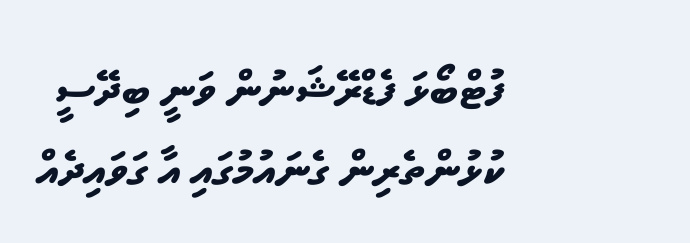ފުޓްބޯޅަ ފެޑްރޭޝަނުން ވަނީ ބިދޭސީ ކުޅުންތެރިން ގެނައުމުގައި އާ ގަވައިދެއް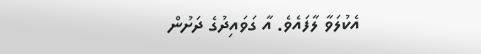އެކުލަވާ ލާފައެވެ. އާ ގަވައިދުގެ ދަށުން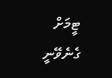ޓީމަށް ގެނެވޭނީ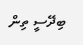ބިދޭސީ ތިން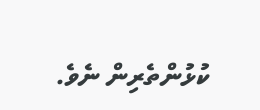ކުޅުންތެރިން ނެވެ.